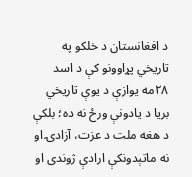د افغانستان د خلکو په تاریخي پړاوونو کې د اسد ۲۸مه یوازې د یوې تاریخي بریا د یادونې ورځ نه ده؛ بلکې د هغه ملت د عزت، آزادۍ او نه ماتېدونکې ارادې ژوندی او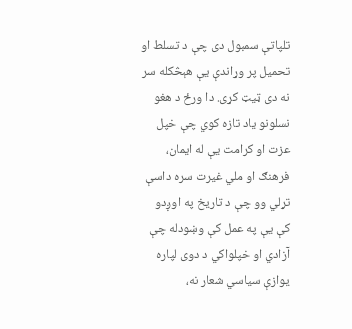تلپاتې سمبول دی چې د تسلط او تحمیل پر وړاندې یې هېڅکله سر نه دی ټیټ کړی. دا ورځ د هغو نسلونو یاد تازه کوي چې خپل عزت او کرامت یې له ایمان، فرهنګ او ملي غیرت سره داسې تړلي وو چې د تاریخ په اوږدو کې یې په عمل کې وښودله چې آزادي او خپلواکي د دوی لپاره یوازې سیاسي شعار نه،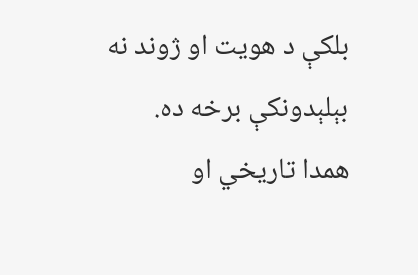بلکې د هویت او ژوند نه بېلېدونکې برخه ده.
همدا تاریخي او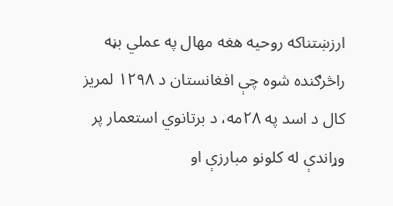ارزښتناکه روحیه هغه مهال په عملي بڼه راڅرګنده شوه چې افغانستان د ۱۲۹۸ لمریز کال د اسد په ۲۸مه، د برتانوي استعمار پر وړاندې له کلونو مبارزې او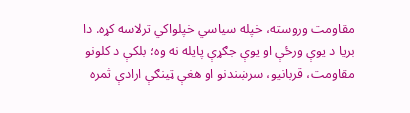مقاومت وروسته، خپله سیاسي خپلواکي ترلاسه کړه. دا بریا د یوې ورځې او یوې جګړې پایله نه وه؛ بلکې د کلونو مقاومت، قربانیو، سرښندنو او هغې ټینګې ارادې ثمره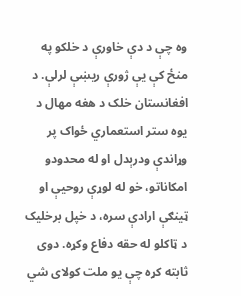وه چې د دې خاورې د خلکو په منځ کې یې ژورې ریښې لرلې. د افغانستان خلک د هغه مهال د یوه ستر استعماري ځواک پر وړاندې ودرېدل او له محدودو امکاناتو، خو له لوړې روحیې او ټینګې ارادې سره، د خپل برخلیک د ټاکلو له حقه دفاع وکړه. دوی ثابته کړه چې یو ملت کولای شي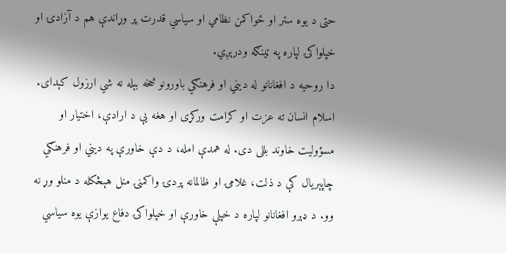حتی د یوه ستر او ځواکمن نظامي او سیاسي قدرت پر وړاندې هم د آزادۍ او خپلواکۍ لپاره په ټینګه ودرېږي.
دا روحیه د افغانانو له دیني او فرهنګي باورونو څخه بېله نه شي ارزول کېدای.
اسلام انسان ته عزت او کرامت ورکړی او هغه یې د ارادې، اختیار او مسؤولیت خاوند بللی دی. له همدې امله، د دې خاورې په دیني او فرهنګي چاپېریال کې د ذلت، غلامۍ او ظالمانه پردۍ واکمنۍ منل هېڅکله د منلو وړ نه وو. د ډېرو افغانانو لپاره د خپلې خاورې او خپلواکۍ دفاع یوازې یوه سیاسي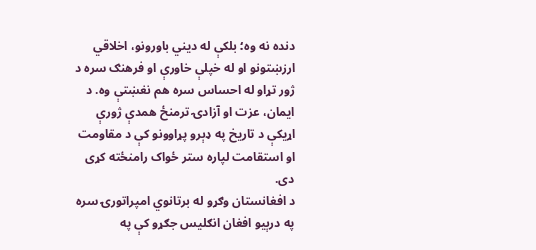دنده نه وه؛ بلکې له دیني باورونو، اخلاقي ارزښتونو او له خپلې خاورې او فرهنګ سره د ژور تړاو له احساس سره هم نغښتې وه. د ایمان، عزت او آزادۍ ترمنځ همدې ژورې اړیکې د تاریخ په ډېرو پړاوونو کې د مقاومت او استقامت لپاره ستر ځواک رامنځته کړی دی.
د افغانستان وګړو له برتانوي امپراتورۍ سره په درېیو افغان انګلیس جګړو کې په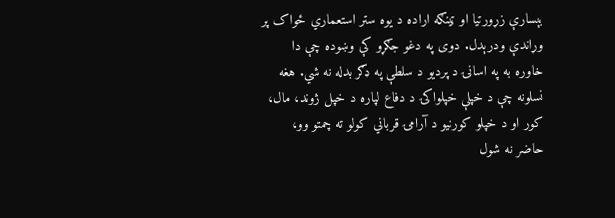بېسارې زړورتیا او ټینګه اراده د یوه ستر استعماري ځواک پر وړاندې ودرېدل. دوی په دغو جګړو کې وښوده چې دا خاوره به په اسانۍ د پردیو د سلطې په ډګر بدله نه شي. هغه نسلونه چې د خپلې خپلواکۍ د دفاع لپاره د خپل ژوند، مال، کور او د خپلو کورنیو د آرامۍ قرباني کولو ته چمتو وو، حاضر نه شول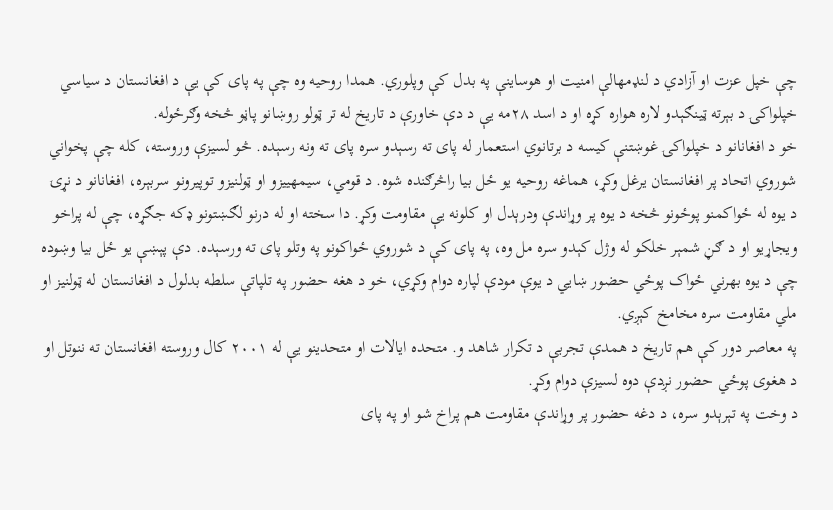چې خپل عزت او آزادي د لنډمهالې امنیت او هوساینې په بدل کې وپلوري. همدا روحیه وه چې په پای کې یې د افغانستان د سیاسي خپلواکۍ د بېرته ټینګېدو لاره هواره کړه او د اسد ۲۸مه یې د دې خاورې د تاریخ له تر ټولو روښانو پاڼو څخه وګرځوله.
خو د افغانانو د خپلواکۍ غوښتنې کیسه د برتانوي استعمار له پای ته رسېدو سره پای ته ونه رسېده. څو لسیزې وروسته، کله چې پخواني شوروي اتحاد پر افغانستان یرغل وکړ، هماغه روحیه یو ځل بیا راڅرګنده شوه. د قومي، سیمهییزو او ټولنیزو توپیرونو سربېره، افغانانو د نړۍ د یوه له ځواکمنو پوځونو څخه د یوه پر وړاندې ودرېدل او کلونه یې مقاومت وکړ. دا سخته او له درنو لګښتونو ډکه جګړه، چې له پراخو ویجاړیو او د ګڼ شمېر خلکو له وژل کېدو سره مل وه، په پای کې د شوروي ځواکونو په وتلو پای ته ورسېده. دې پېښې یو ځل بیا وښوده چې د یوه بهرني ځواک پوځي حضور ښايي د یوې مودې لپاره دوام وکړي، خو د هغه حضور په تلپاتې سلطه بدلول د افغانستان له ټولنیز او ملي مقاومت سره مخامخ کېږي.
په معاصر دور کې هم تاریخ د همدې تجربې د تکرار شاهد و. متحده ایالات او متحدینو یې له ۲۰۰۱ کال وروسته افغانستان ته ننوتل او د هغوی پوځي حضور نږدې دوه لسیزې دوام وکړ.
د وخت په تېرېدو سره، د دغه حضور پر وړاندې مقاومت هم پراخ شو او په پای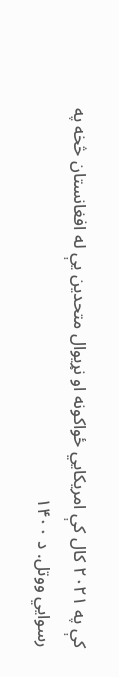کې په ۲۰۲۱ کال کې امریکايي ځواکونه او نړیوال متحدین یې له افغانستان څخه په رسوايي ووتل. د ۱۴۰۰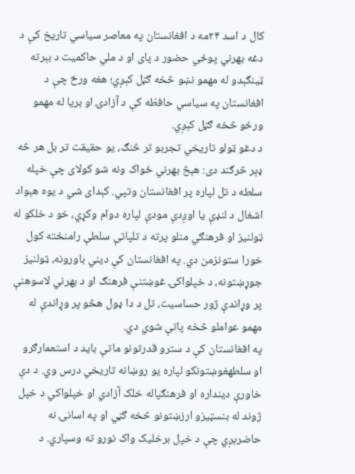کال د اسد ۲۴مه د افغانستان په معاصر سیاسي تاریخ کې د دغه بهرني پوځي حضور د پای او د ملي حاکمیت د بېرته ټینګېدو له مهمو نښو څخه ګڼل کېږي؛ هغه ورځ چې د افغانستان په سیاسي حافظه کې د آزادۍ او بریا له مهمو ورځو څخه ګڼل کېږي.
د دغو ټولو تاریخي تجربو تر څنګ، یو حقیقت تر بل هر څه ډېر څرګند دی: هېڅ بهرني ځواک ونه شو کولای چې خپله سلطه د تل لپاره پر افغانستان وتپي. کېدای شي د یوه هېواد اشغال د لنډې یا اوږدې مودې لپاره دوام وکړي، خو د خلکو له ټولنیز او فرهنګي منلو پرته د تلپاتې سلطې رامنځته کول خورا ستونزمن دي. په افغانستان کې دیني باورونه، ټولنیز جوړښتونه، د خپلواکۍ غوښتنې فرهنګ او د بهرني لاسوهنې پر وړاندې ژور حساسیت، تل د دا ډول هڅو پر وړاندې له مهمو عواملو څخه پاتې شوي دي.
په افغانستان کې د سترو قدرتونو ماتې باید د استعمارګرو او سلطهغوښتونکو لپاره یو روښانه تاریخي درس وي. د دې خاورې دینداره او فرهنګپاله خلک آزادي او خپلواکي د خپل ژوند له بنسټیزو ارزښتونو څخه ګڼي او په اسانۍ نه حاضرېږي چې د خپل برخلیک واک نورو ته وسپاري. د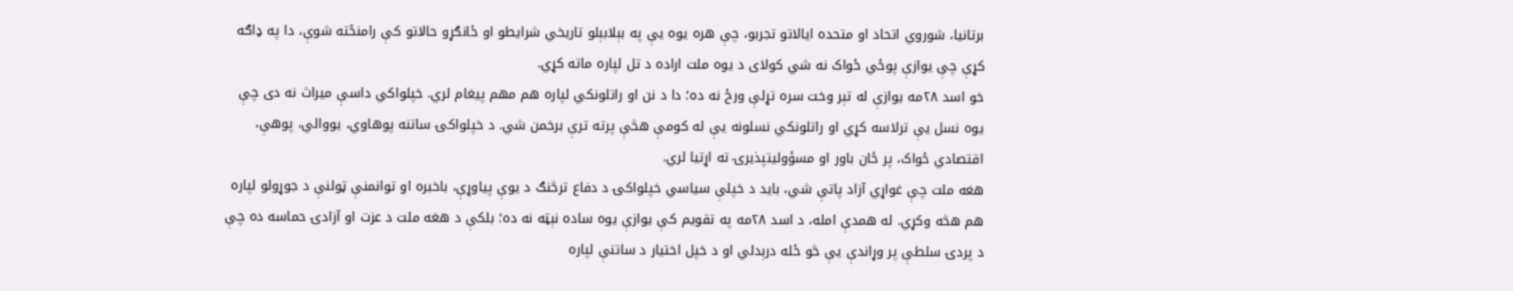برتانیا، شوروي اتحاد او متحده ایالاتو تجربو، چې هره یوه یې په بېلابېلو تاریخي شرایطو او ځانګړو حالاتو کې رامنځته شوې، دا په ډاګه کړې چې یوازې پوځي ځواک نه شي کولای د یوه ملت اراده د تل لپاره ماته کړي.
خو اسد ۲۸مه یوازې له تېر وخت سره تړلې ورځ نه ده؛ دا د نن او راتلونکي لپاره هم مهم پیغام لري. خپلواکي داسې میراث نه دی چې یوه نسل یې ترلاسه کړي او راتلونکي نسلونه یې له کومې هڅې پرته ترې برخمن شي. د خپلواکۍ ساتنه پوهاوي، یووالي، پوهې، اقتصادي ځواک، پر ځان باور او مسؤولیتپذیرۍ ته اړتیا لري.
هغه ملت چې غواړي آزاد پاتې شي، باید د خپلې سیاسي خپلواکۍ د دفاع ترڅنګ د یوې پیاوړې، باخبره او توانمنې ټولنې د جوړولو لپاره هم هڅه وکړي. له همدې امله، د اسد ۲۸مه په تقویم کې یوازې یوه ساده نېټه نه ده؛ بلکې د هغه ملت د عزت او آزادۍ حماسه ده چې د پردۍ سلطې پر وړاندې یې څو ځله درېدلي او د خپل اختیار د ساتنې لپاره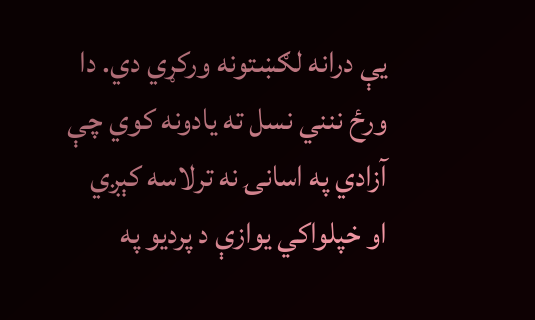یې درانه لګښتونه ورکړي دي. دا ورځ ننني نسل ته یادونه کوي چې آزادي په اسانۍ نه ترلاسه کېږي او خپلواکي یوازې د پردیو په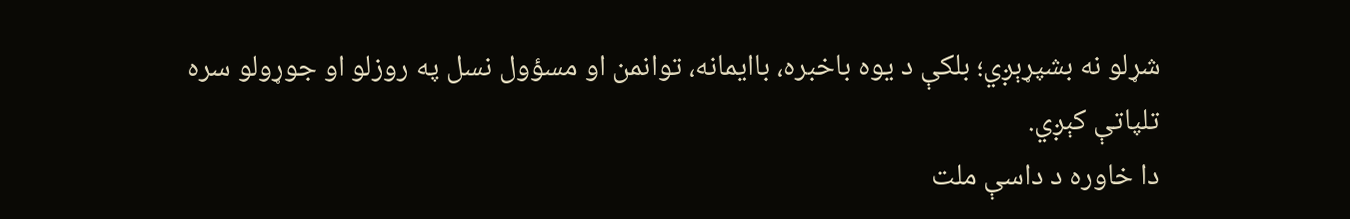شړلو نه بشپړېږي؛ بلکې د یوه باخبره، باایمانه، توانمن او مسؤول نسل په روزلو او جوړولو سره تلپاتې کېږي.
دا خاوره د داسې ملت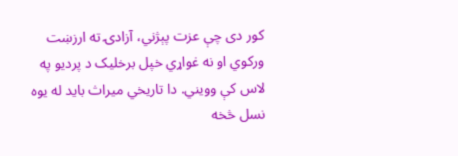کور دی چې عزت پېژني، آزادۍ ته ارزښت ورکوي او نه غواړي خپل برخلیک د پردیو په لاس کې وویني. دا تاریخي میراث باید له یوه نسل څخه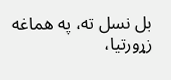بل نسل ته، په هماغه زړورتیا،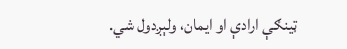ټینګې ارادې او ایمان، ولېږدول شي.